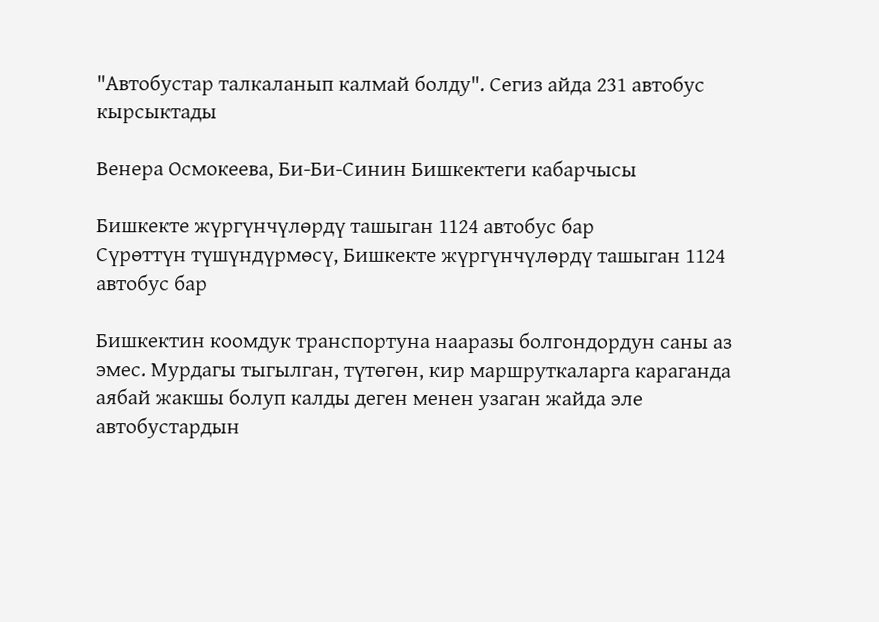"Автобустар талкаланып калмай болду". Сегиз айда 231 автобус кырсыктады

Венера Осмокеева, Би-Би-Синин Бишкектеги кабарчысы

Бишкекте жүргүнчүлөрдү ташыган 1124 автобус бар
Сүрөттүн түшүндүрмөсү, Бишкекте жүргүнчүлөрдү ташыган 1124 автобус бар

Бишкектин коомдук транспортуна нааразы болгондордун саны аз эмес. Мурдагы тыгылган, түтөгөн, кир маршруткаларга караганда аябай жакшы болуп калды деген менен узаган жайда эле автобустардын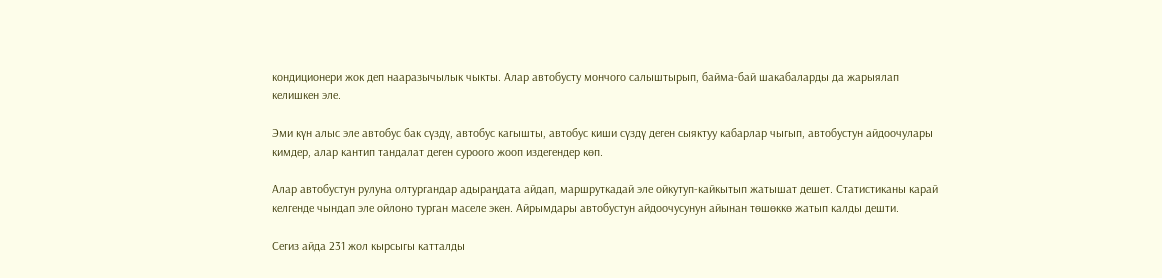кондиционери жок деп нааразычылык чыкты. Алар автобусту мончого салыштырып, байма-бай шакабаларды да жарыялап келишкен эле.

Эми күн алыс эле автобус бак сүздү, автобус кагышты, автобус киши сүздү деген сыяктуу кабарлар чыгып, автобустун айдоочулары кимдер, алар кантип тандалат деген суроого жооп издегендер көп.

Алар автобустун рулуна олтургандар адыраңдата айдап, маршруткадай эле ойкутуп-кайкытып жатышат дешет. Статистиканы карай келгенде чындап эле ойлоно турган маселе экен. Айрымдары автобустун айдоочусунун айынан төшөккө жатып калды дешти.

Сегиз айда 231 жол кырсыгы катталды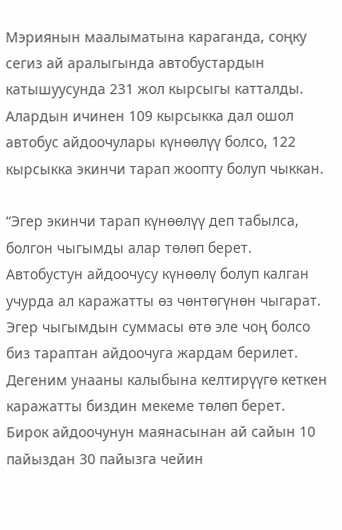Мэриянын маалыматына караганда, соңку сегиз ай аралыгында автобустардын катышуусунда 231 жол кырсыгы катталды. Алардын ичинен 109 кырсыкка дал ошол автобус айдоочулары күнөөлүү болсо, 122 кырсыкка экинчи тарап жоопту болуп чыккан.

“Эгер экинчи тарап күнөөлүү деп табылса, болгон чыгымды алар төлөп берет. Автобустун айдоочусу күнөөлү болуп калган учурда ал каражатты өз чөнтөгүнөн чыгарат. Эгер чыгымдын суммасы өтө эле чоң болсо биз тараптан айдоочуга жардам берилет. Дегеним унааны калыбына келтирүүгө кеткен каражатты биздин мекеме төлөп берет. Бирок айдоочунун маянасынан ай сайын 10 пайыздан 30 пайызга чейин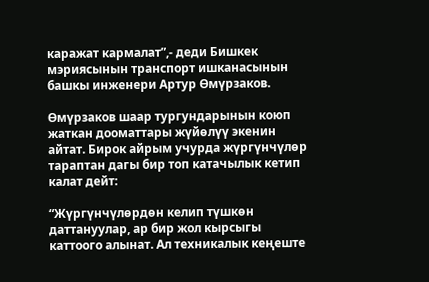каражат кармалат”,- деди Бишкек мэриясынын транспорт ишканасынын башкы инженери Артур Өмүрзаков.

Өмүрзаков шаар тургундарынын коюп жаткан дооматтары жүйөлүү экенин айтат. Бирок айрым учурда жүргүнчүлөр тараптан дагы бир топ катачылык кетип калат дейт:

“Жүргүнчүлөрдөн келип түшкөн даттануулар, ар бир жол кырсыгы каттоого алынат. Ал техникалык кеңеште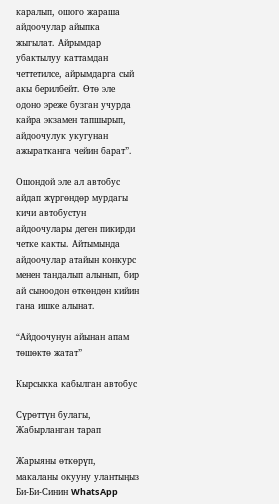каралып, ошого жараша айдоочулар айыпка жыгылат. Айрымдар убактылуу каттамдан четтетилсе, айрымдарга сый акы берилбейт. Өтө эле одоно эреже бузган учурда кайра экзамен тапшырып, айдоочулук укугунан ажыратканга чейин барат”.

Ошондой эле ал автобус айдап жүргөндөр мурдагы кичи автобустун айдоочулары деген пикирди четке какты. Айтымында айдоочулар атайын конкурс менен тандалып алынып, бир ай сыноодон өткөндөн кийин гана ишке алынат.

“Айдоочунун айынан апам төшөктө жатат”

Кырсыкка кабылган автобус

Сүрөттүн булагы, Жабырланган тарап

Жарыяны өткөрүп, макаланы окууну улантыңыз
Би-Би-Синин WhatsApp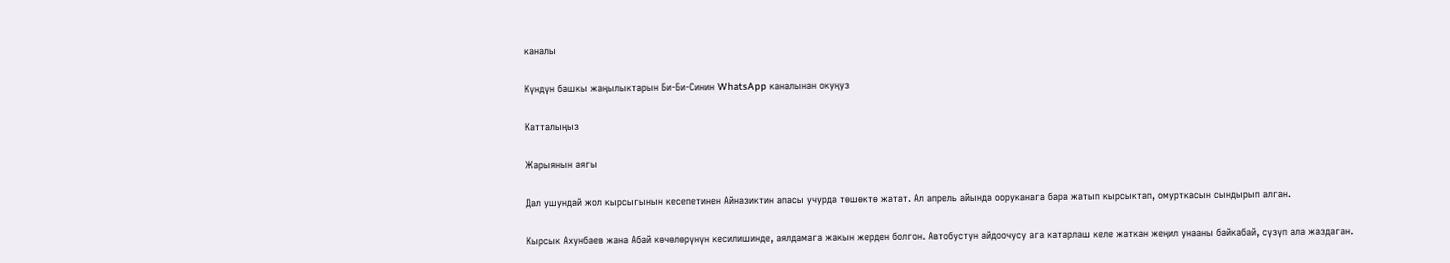каналы

Күндүн башкы жаңылыктарын Би-Би-Синин WhatsApp каналынан окуңуз

Катталыңыз

Жарыянын аягы

Дал ушундай жол кырсыгынын кесепетинен Айназиктин апасы учурда төшөктө жатат. Ал апрель айында ооруканага бара жатып кырсыктап, омурткасын сындырып алган.

Кырсык Ахунбаев жана Абай көчөлөрүнүн кесилишинде, аялдамага жакын жерден болгон. Автобустун айдоочусу ага катарлаш келе жаткан жеңил унааны байкабай, сүзүп ала жаздаган.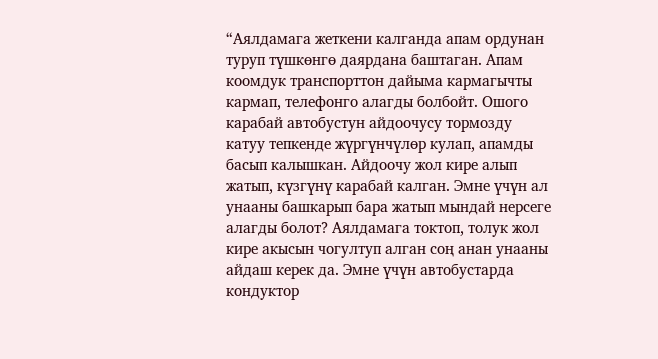“Аялдамага жеткени калганда апам ордунан туруп түшкөнгө даярдана баштаган. Апам коомдук транспорттон дайыма кармагычты кармап, телефонго алагды болбойт. Ошого карабай автобустун айдоочусу тормозду катуу тепкенде жүргүнчүлөр кулап, апамды басып калышкан. Айдоочу жол кире алып жатып, күзгүнү карабай калган. Эмне үчүн ал унааны башкарып бара жатып мындай нерсеге алагды болот? Аялдамага токтоп, толук жол кире акысын чогултуп алган соң анан унааны айдаш керек да. Эмне үчүн автобустарда кондуктор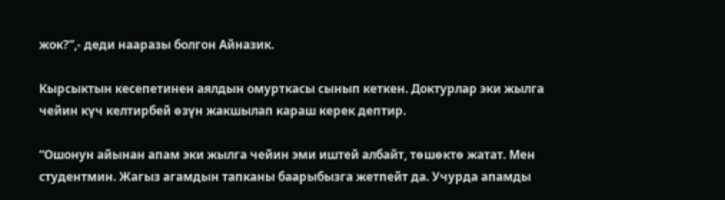жок?”,- деди нааразы болгон Айназик.

Кырсыктын кесепетинен аялдын омурткасы сынып кеткен. Доктурлар эки жылга чейин күч келтирбей өзүн жакшылап караш керек дептир.

“Ошонун айынан апам эки жылга чейин эми иштей албайт, төшөктө жатат. Мен студентмин. Жагыз агамдын тапканы баарыбызга жетпейт да. Учурда апамды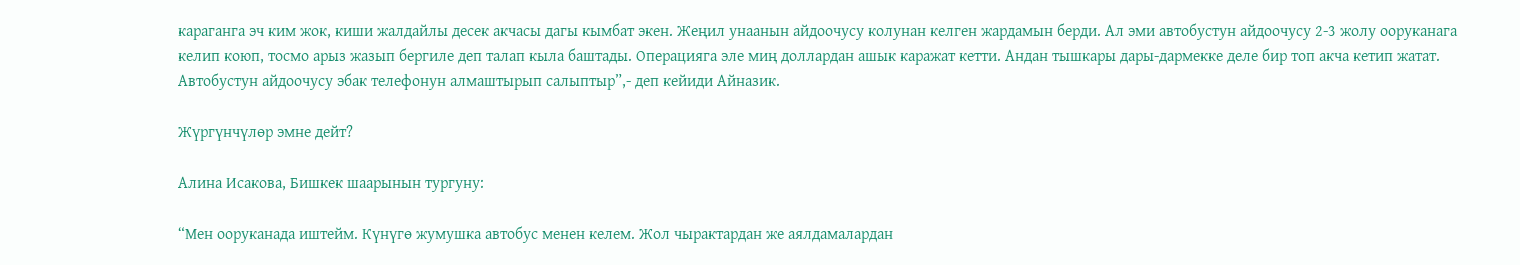караганга эч ким жок, киши жалдайлы десек акчасы дагы кымбат экен. Жеңил унаанын айдоочусу колунан келген жардамын берди. Ал эми автобустун айдоочусу 2-3 жолу ооруканага келип коюп, тосмо арыз жазып бергиле деп талап кыла баштады. Операцияга эле миң доллардан ашык каражат кетти. Андан тышкары дары-дармекке деле бир топ акча кетип жатат. Автобустун айдоочусу эбак телефонун алмаштырып салыптыр”,- деп кейиди Айназик.

Жүргүнчүлөр эмне дейт?

Алина Исакова, Бишкек шаарынын тургуну:

“Мен ооруканада иштейм. Күнүгө жумушка автобус менен келем. Жол чырактардан же аялдамалардан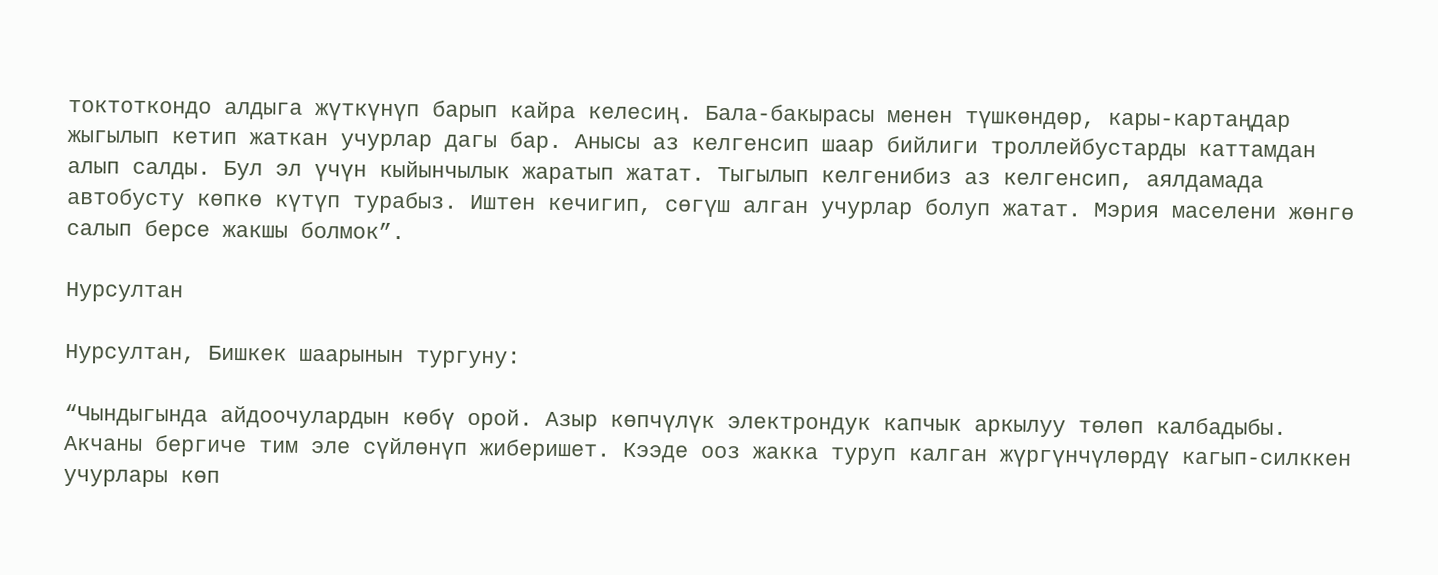токтоткондо алдыга жүткүнүп барып кайра келесиң. Бала-бакырасы менен түшкөндөр, кары-картаңдар жыгылып кетип жаткан учурлар дагы бар. Анысы аз келгенсип шаар бийлиги троллейбустарды каттамдан алып салды. Бул эл үчүн кыйынчылык жаратып жатат. Тыгылып келгенибиз аз келгенсип, аялдамада автобусту көпкө күтүп турабыз. Иштен кечигип, сөгүш алган учурлар болуп жатат. Мэрия маселени жөнгө салып берсе жакшы болмок”.

Нурсултан

Нурсултан, Бишкек шаарынын тургуну:

“Чындыгында айдоочулардын көбү орой. Азыр көпчүлүк электрондук капчык аркылуу төлөп калбадыбы. Акчаны бергиче тим эле сүйлөнүп жиберишет. Кээде ооз жакка туруп калган жүргүнчүлөрдү кагып-силккен учурлары көп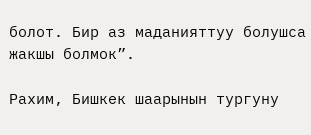болот. Бир аз маданияттуу болушса жакшы болмок”.

Рахим, Бишкек шаарынын тургуну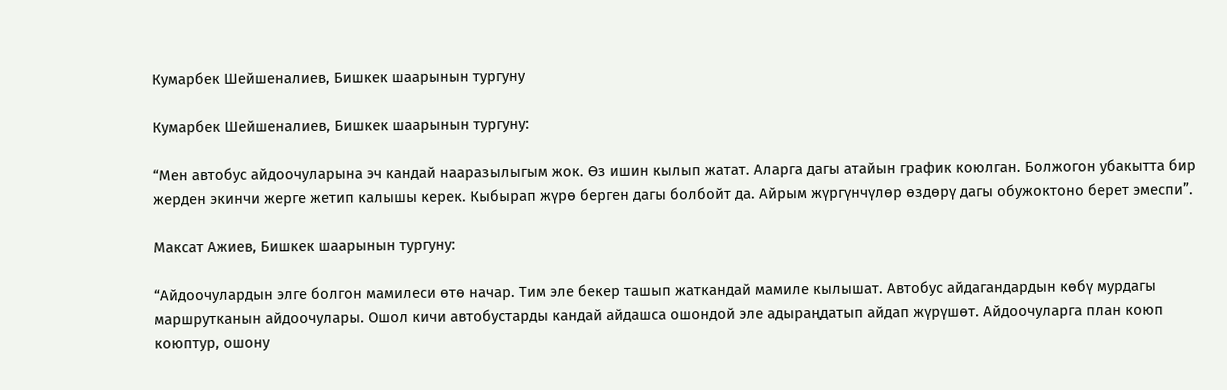Кумарбек Шейшеналиев, Бишкек шаарынын тургуну

Кумарбек Шейшеналиев, Бишкек шаарынын тургуну:

“Мен автобус айдоочуларына эч кандай нааразылыгым жок. Өз ишин кылып жатат. Аларга дагы атайын график коюлган. Болжогон убакытта бир жерден экинчи жерге жетип калышы керек. Кыбырап жүрө берген дагы болбойт да. Айрым жүргүнчүлөр өздөрү дагы обужоктоно берет эмеспи”.

Максат Ажиев, Бишкек шаарынын тургуну:

“Айдоочулардын элге болгон мамилеси өтө начар. Тим эле бекер ташып жаткандай мамиле кылышат. Автобус айдагандардын көбү мурдагы маршрутканын айдоочулары. Ошол кичи автобустарды кандай айдашса ошондой эле адыраңдатып айдап жүрүшөт. Айдоочуларга план коюп коюптур, ошону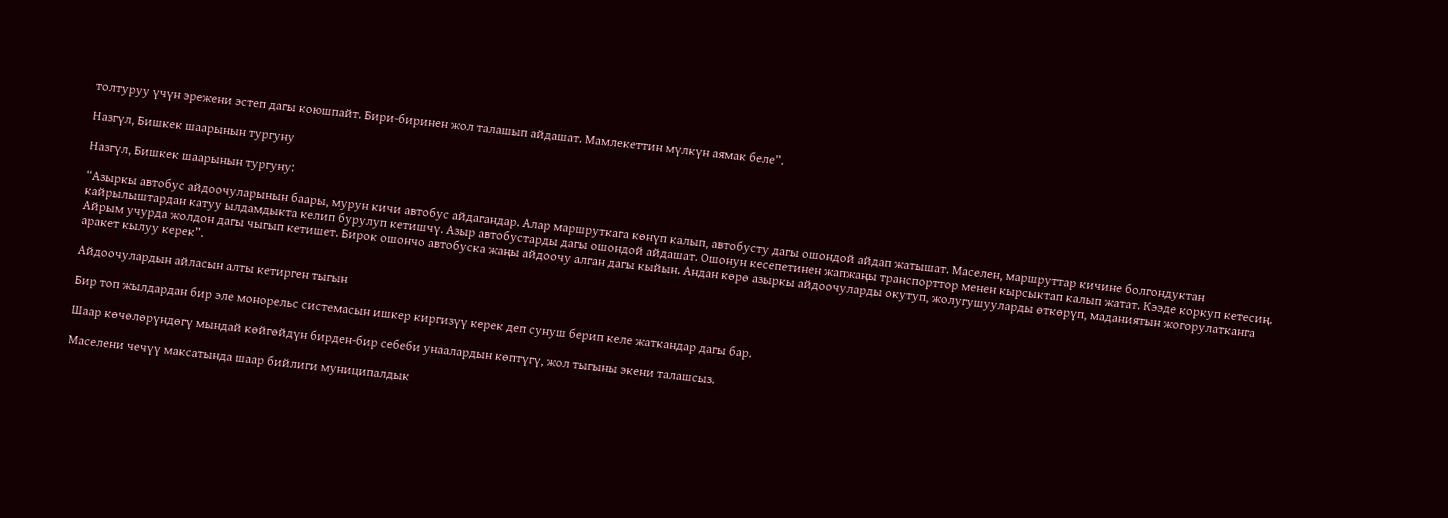толтуруу үчүн эрежени эстеп дагы коюшпайт. Бири-биринен жол талашып айдашат. Мамлекеттин мүлкүн аямак беле”.

Назгүл, Бишкек шаарынын тургуну

Назгүл, Бишкек шаарынын тургуну:

“Азыркы автобус айдоочуларынын баары, мурун кичи автобус айдагандар. Алар маршруткага көнүп калып, автобусту дагы ошондой айдап жатышат. Маселен, маршруттар кичине болгондуктан кайрылыштардан катуу ылдамдыкта келип бурулуп кетишчү. Азыр автобустарды дагы ошондой айдашат. Ошонун кесепетинен жапжаңы транспорттор менен кырсыктап калып жатат. Кээде коркуп кетесиң. Айрым учурда жолдон дагы чыгып кетишет. Бирок ошончо автобуска жаңы айдоочу алган дагы кыйын. Андан көрө азыркы айдоочуларды окутуп, жолугушууларды өткөрүп, маданиятын жогорулатканга аракет кылуу керек”.

Айдоочулардын айласын алты кетирген тыгын

Бир топ жылдардан бир эле монорельс системасын ишкер киргизүү керек деп сунуш берип келе жаткандар дагы бар.

Шаар көчөлөрүндөгү мындай көйгөйдүн бирден-бир себеби унаалардын көптүгү, жол тыгыны экени талашсыз.

Маселени чечүү максатында шаар бийлиги муниципалдык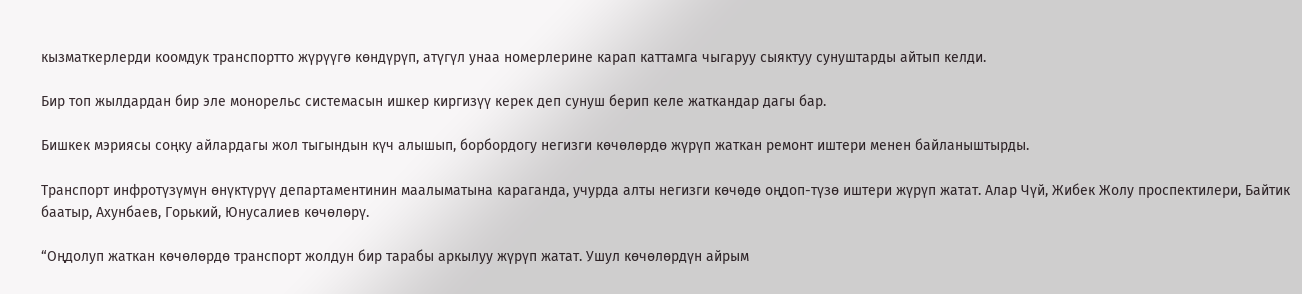кызматкерлерди коомдук транспортто жүрүүгө көндүрүп, атүгүл унаа номерлерине карап каттамга чыгаруу сыяктуу сунуштарды айтып келди.

Бир топ жылдардан бир эле монорельс системасын ишкер киргизүү керек деп сунуш берип келе жаткандар дагы бар.

Бишкек мэриясы соңку айлардагы жол тыгындын күч алышып, борбордогу негизги көчөлөрдө жүрүп жаткан ремонт иштери менен байланыштырды.

Транспорт инфротүзүмүн өнүктүрүү департаментинин маалыматына караганда, учурда алты негизги көчөдө оңдоп-түзө иштери жүрүп жатат. Алар Чүй, Жибек Жолу проспектилери, Байтик баатыр, Ахунбаев, Горький, Юнусалиев көчөлөрү.

“Оңдолуп жаткан көчөлөрдө транспорт жолдун бир тарабы аркылуу жүрүп жатат. Ушул көчөлөрдүн айрым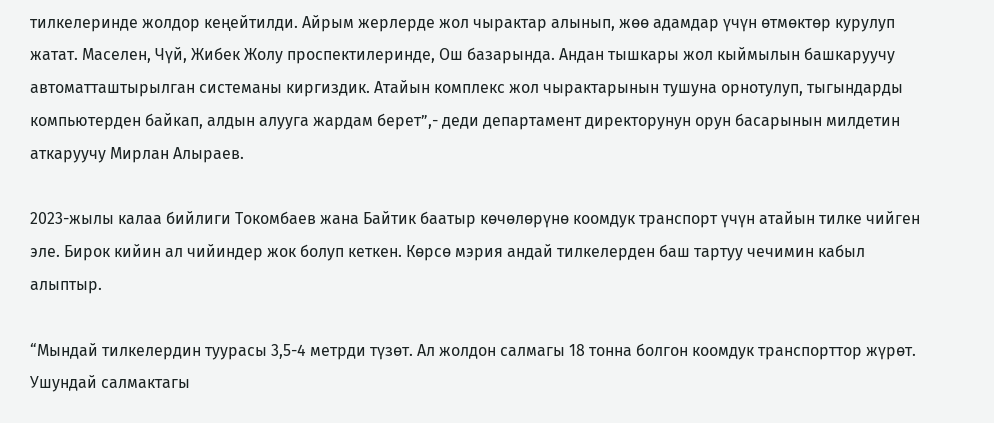тилкелеринде жолдор кеңейтилди. Айрым жерлерде жол чырактар алынып, жөө адамдар үчүн өтмөктөр курулуп жатат. Маселен, Чүй, Жибек Жолу проспектилеринде, Ош базарында. Андан тышкары жол кыймылын башкаруучу автоматташтырылган системаны киргиздик. Атайын комплекс жол чырактарынын тушуна орнотулуп, тыгындарды компьютерден байкап, алдын алууга жардам берет”,- деди департамент директорунун орун басарынын милдетин аткаруучу Мирлан Алыраев.

2023-жылы калаа бийлиги Токомбаев жана Байтик баатыр көчөлөрүнө коомдук транспорт үчүн атайын тилке чийген эле. Бирок кийин ал чийиндер жок болуп кеткен. Көрсө мэрия андай тилкелерден баш тартуу чечимин кабыл алыптыр.

“Мындай тилкелердин туурасы 3,5-4 метрди түзөт. Ал жолдон салмагы 18 тонна болгон коомдук транспорттор жүрөт. Ушундай салмактагы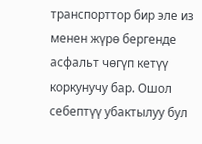транспорттор бир эле из менен жүрө бергенде асфальт чөгүп кетүү коркунучу бар. Ошол себептүү убактылуу бул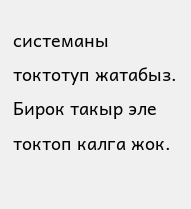системаны токтотуп жатабыз. Бирок такыр эле токтоп калга жок.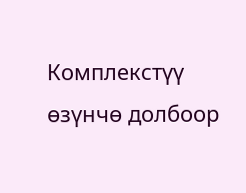Комплекстүү өзүнчө долбоор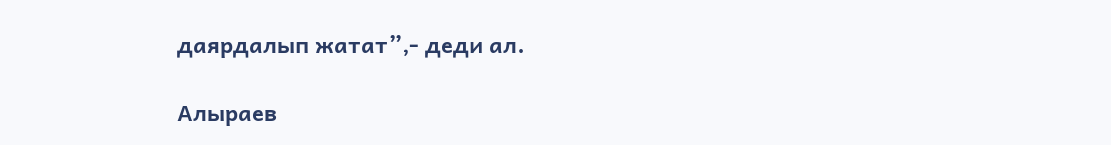даярдалып жатат”,- деди ал.

Алыраев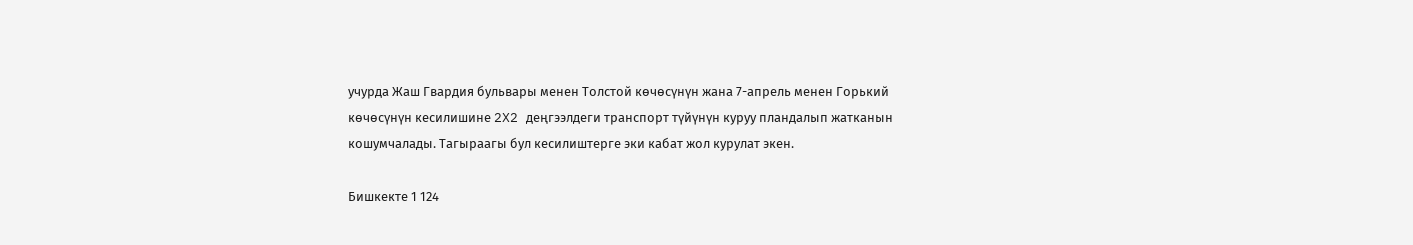учурда Жаш Гвардия бульвары менен Толстой көчөсүнүн жана 7-апрель менен Горький көчөсүнүн кесилишине 2X2 деңгээлдеги транспорт түйүнүн куруу пландалып жатканын кошумчалады. Тагыраагы бул кесилиштерге эки кабат жол курулат экен.

Бишкекте 1 124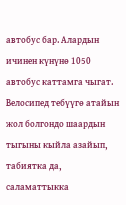автобус бар. Алардын ичинен күнүнө 1050 автобус каттамга чыгат. Велосипед тебүүгө атайын жол болгондо шаардын тыгыны кыйла азайып, табиятка да, саламаттыкка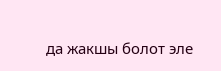да жакшы болот эле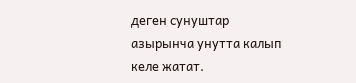деген сунуштар азырынча унутта калып келе жатат.